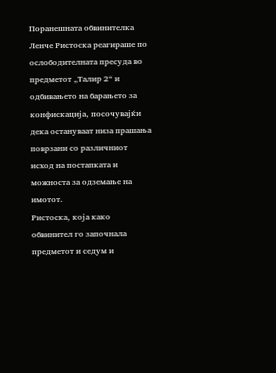Поранешната обвинителка Ленче Ристоска реагираше по ослободителната пресуда во предметот „Талир 2“ и одбивањето на барањето за конфискација, посочувајќи дека остануваат низа прашања поврзани со различниот исход на постапката и можноста за одземање на имотот.
Ристоска, која како обвинител го започнала предметот и седум и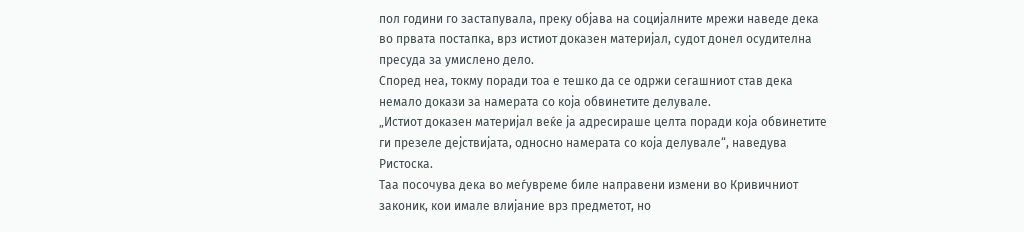пол години го застапувала, преку објава на социјалните мрежи наведе дека во првата постапка, врз истиот доказен материјал, судот донел осудителна пресуда за умислено дело.
Според неа, токму поради тоа е тешко да се одржи сегашниот став дека немало докази за намерата со која обвинетите делувале.
„Истиот доказен материјал веќе ја адресираше целта поради која обвинетите ги презеле дејствијата, односно намерата со која делувале“, наведува Ристоска.
Таа посочува дека во меѓувреме биле направени измени во Кривичниот законик, кои имале влијание врз предметот, но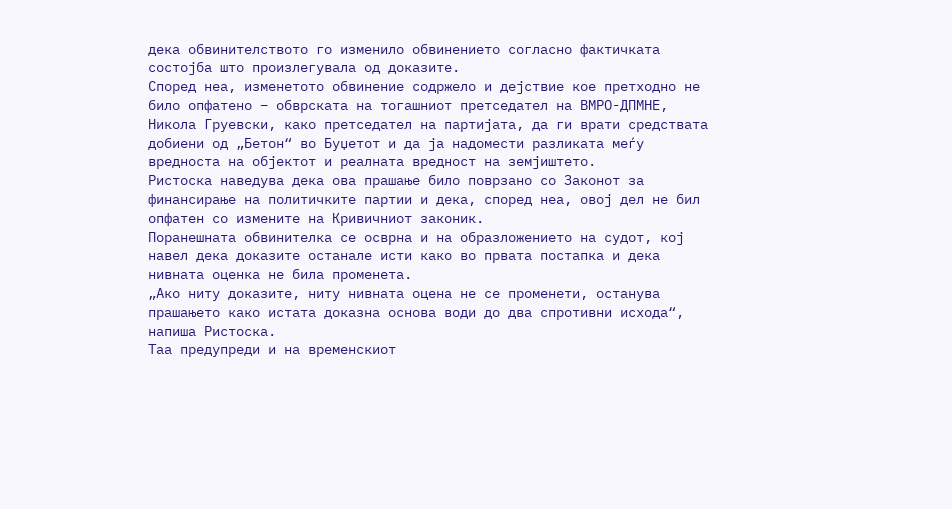дека обвинителството го изменило обвинението согласно фактичката состојба што произлегувала од доказите.
Според неа, изменетото обвинение содржело и дејствие кое претходно не било опфатено – обврската на тогашниот претседател на ВМРО-ДПМНЕ, Никола Груевски, како претседател на партијата, да ги врати средствата добиени од „Бетон“ во Буџетот и да ја надомести разликата меѓу вредноста на објектот и реалната вредност на земјиштето.
Ристоска наведува дека ова прашање било поврзано со Законот за финансирање на политичките партии и дека, според неа, овој дел не бил опфатен со измените на Кривичниот законик.
Поранешната обвинителка се осврна и на образложението на судот, кој навел дека доказите останале исти како во првата постапка и дека нивната оценка не била променета.
„Ако ниту доказите, ниту нивната оцена не се променети, останува прашањето како истата доказна основа води до два спротивни исхода“, напиша Ристоска.
Таа предупреди и на временскиот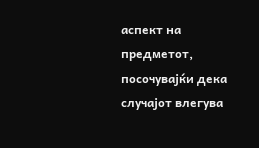аспект на предметот, посочувајќи дека случајот влегува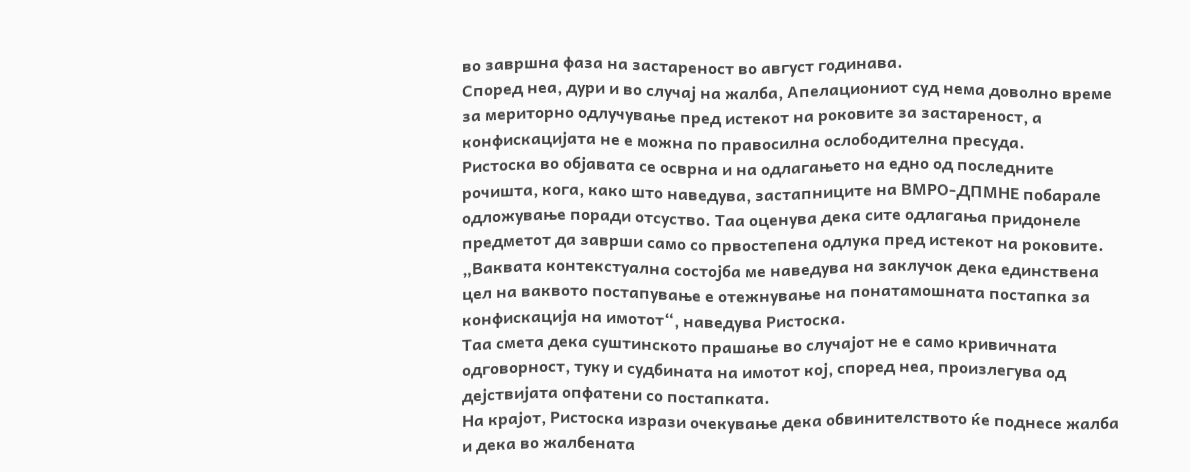во завршна фаза на застареност во август годинава.
Според неа, дури и во случај на жалба, Апелациониот суд нема доволно време за мериторно одлучување пред истекот на роковите за застареност, а конфискацијата не е можна по правосилна ослободителна пресуда.
Ристоска во објавата се осврна и на одлагањето на едно од последните рочишта, кога, како што наведува, застапниците на ВМРО-ДПМНЕ побарале одложување поради отсуство. Таа оценува дека сите одлагања придонеле предметот да заврши само со првостепена одлука пред истекот на роковите.
„Ваквата контекстуална состојба ме наведува на заклучок дека единствена цел на ваквото постапување е отежнување на понатамошната постапка за конфискација на имотот“, наведува Ристоска.
Таа смета дека суштинското прашање во случајот не е само кривичната одговорност, туку и судбината на имотот кој, според неа, произлегува од дејствијата опфатени со постапката.
На крајот, Ристоска изрази очекување дека обвинителството ќе поднесе жалба и дека во жалбената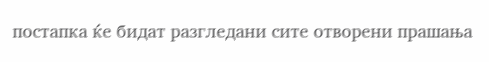постапка ќе бидат разгледани сите отворени прашања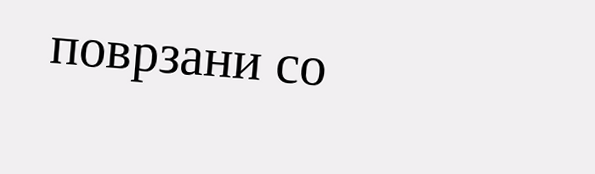поврзани со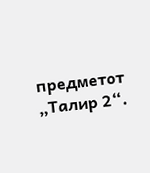предметот „Талир 2“.